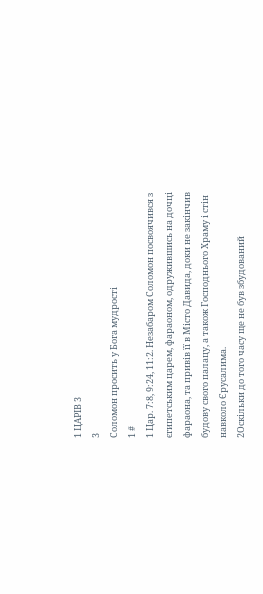1 ЦАРІВ 3
3
Соломон просить у Бога мудрості
1 #
1 Цар. 7:8, 9:24, 11:2. Незабаром Соломон посвоячився з єгипетським царем, фараоном, одружившись на дочці фараона, та привів її в Місто Давида, доки не закінчив будову свого палацу, а також Господнього Храму і стін навколо Єрусалима.
2Оскільки до того часу ще не був збудований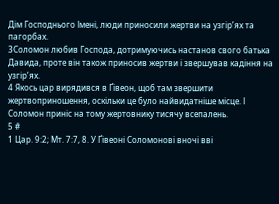Дім Господнього Імені, люди приносили жертви на узгір’ях та пагорбах.
3Соломон любив Господа, дотримуючись настанов свого батька Давида, проте він також приносив жертви і звершував кадіння на узгір’ях.
4 Якось цар вирядився в Ґівеон, щоб там звершити жертвоприношення, оскільки це було найвидатніше місце. І Соломон приніс на тому жертовнику тисячу всепалень.
5 #
1 Цар. 9:2; Мт. 7:7, 8. У Ґівеоні Соломонові вночі вві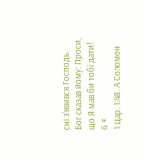сні з’явився Господь. Бог сказав йому: Проси, що Я мав би тобі дати!
6 #
1 Цар. 1:48. А Соломон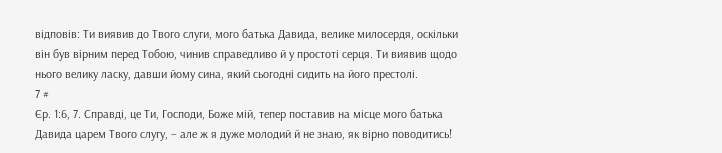відповів: Ти виявив до Твого слуги, мого батька Давида, велике милосердя, оскільки він був вірним перед Тобою, чинив справедливо й у простоті серця. Ти виявив щодо нього велику ласку, давши йому сина, який сьогодні сидить на його престолі.
7 #
Єр. 1:6, 7. Справді, це Ти, Господи, Боже мій, тепер поставив на місце мого батька Давида царем Твого слугу, – але ж я дуже молодий й не знаю, як вірно поводитись!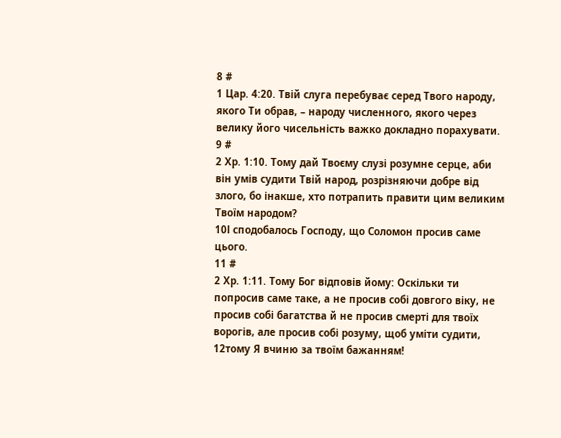8 #
1 Цар. 4:20. Твій слуга перебуває серед Твого народу, якого Ти обрав, – народу численного, якого через велику його чисельність важко докладно порахувати.
9 #
2 Хр. 1:10. Тому дай Твоєму слузі розумне серце, аби він умів судити Твій народ, розрізняючи добре від злого, бо інакше, хто потрапить правити цим великим Твоїм народом?
10І сподобалось Господу, що Соломон просив саме цього.
11 #
2 Хр. 1:11. Тому Бог відповів йому: Оскільки ти попросив саме таке, а не просив собі довгого віку, не просив собі багатства й не просив смерті для твоїх ворогів, але просив собі розуму, щоб уміти судити,
12тому Я вчиню за твоїм бажанням!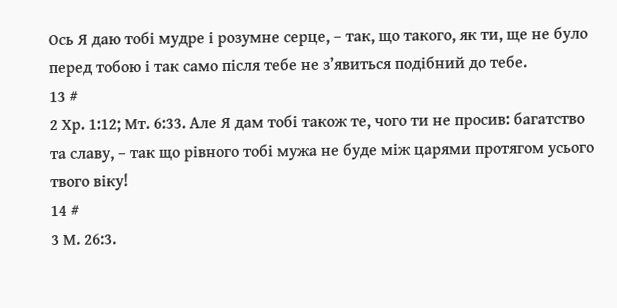Ось Я даю тобі мудре і розумне серце, – так, що такого, як ти, ще не було перед тобою і так само після тебе не з’явиться подібний до тебе.
13 #
2 Хр. 1:12; Мт. 6:33. Але Я дам тобі також те, чого ти не просив: багатство та славу, – так що рівного тобі мужа не буде між царями протягом усього твого віку!
14 #
3 М. 26:3.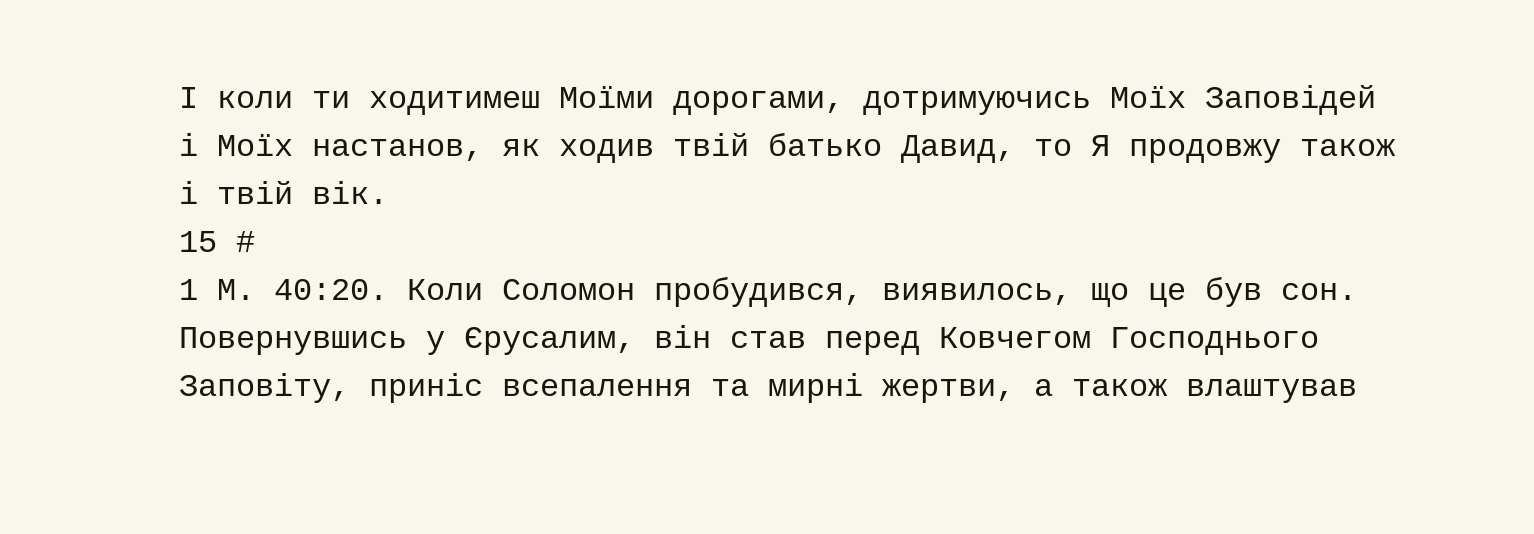І коли ти ходитимеш Моїми дорогами, дотримуючись Моїх Заповідей і Моїх настанов, як ходив твій батько Давид, то Я продовжу також і твій вік.
15 #
1 М. 40:20. Коли Соломон пробудився, виявилось, що це був сон. Повернувшись у Єрусалим, він став перед Ковчегом Господнього Заповіту, приніс всепалення та мирні жертви, а також влаштував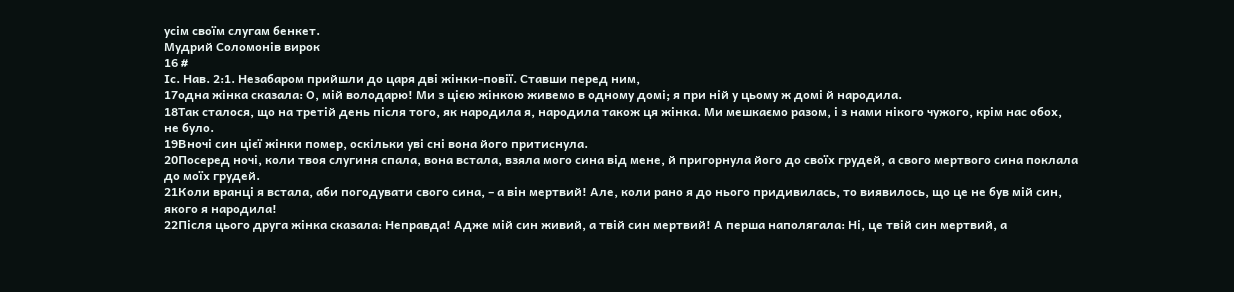усім своїм слугам бенкет.
Мудрий Соломонів вирок
16 #
Іс. Нав. 2:1. Незабаром прийшли до царя дві жінки-повії. Ставши перед ним,
17одна жінка сказала: О, мій володарю! Ми з цією жінкою живемо в одному домі; я при ній у цьому ж домі й народила.
18Так сталося, що на третій день після того, як народила я, народила також ця жінка. Ми мешкаємо разом, і з нами нікого чужого, крім нас обох, не було.
19Вночі син цієї жінки помер, оскільки уві сні вона його притиснула.
20Посеред ночі, коли твоя слугиня спала, вона встала, взяла мого сина від мене, й пригорнула його до своїх грудей, а свого мертвого сина поклала до моїх грудей.
21Коли вранці я встала, аби погодувати свого сина, – а він мертвий! Але, коли рано я до нього придивилась, то виявилось, що це не був мій син, якого я народила!
22Після цього друга жінка сказала: Неправда! Адже мій син живий, а твій син мертвий! А перша наполягала: Ні, це твій син мертвий, а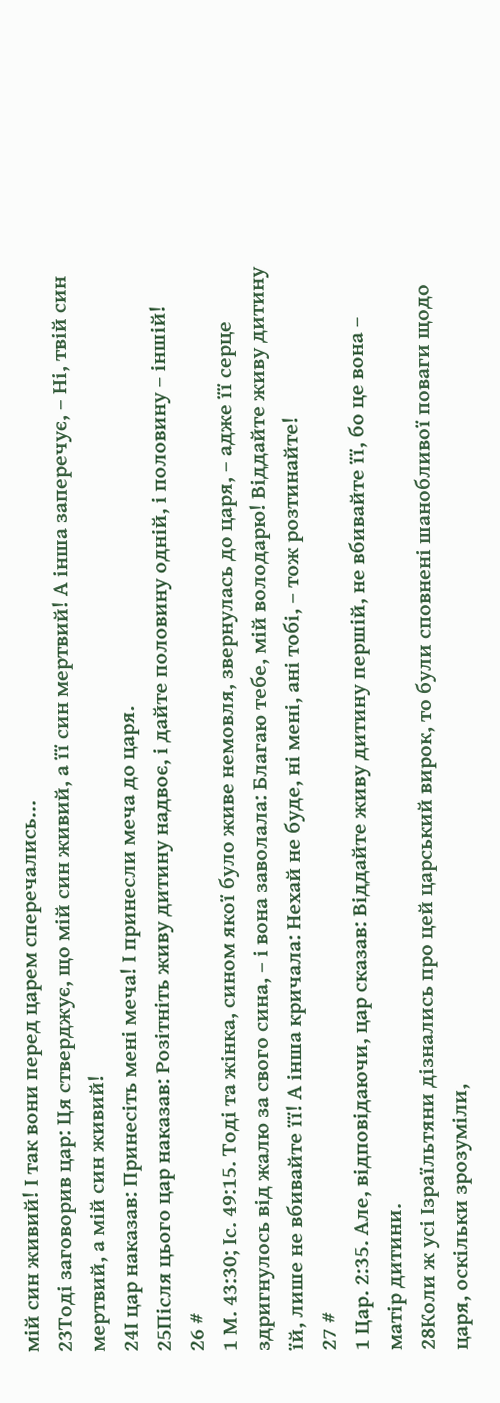мій син живий! І так вони перед царем сперечались…
23Тоді заговорив цар: Ця стверджує, що мій син живий, а її син мертвий! А інша заперечує, – Ні, твій син мертвий, а мій син живий!
24І цар наказав: Принесіть мені меча! І принесли меча до царя.
25Після цього цар наказав: Розітніть живу дитину надвоє, і дайте половину одній, і половину – іншій!
26 #
1 М. 43:30; Іс. 49:15. Тоді та жінка, сином якої було живе немовля, звернулась до царя, – адже її серце здригнулось від жалю за свого сина, – і вона заволала: Благаю тебе, мій володарю! Віддайте живу дитину їй, лише не вбивайте її! А інша кричала: Нехай не буде, ні мені, ані тобі, – тож розтинайте!
27 #
1 Цар. 2:35. Але, відповідаючи, цар сказав: Віддайте живу дитину першій, не вбивайте її, бо це вона – матір дитини.
28Коли ж усі Ізраїльтяни дізнались про цей царський вирок, то були сповнені шанобливої поваги щодо царя, оскільки зрозуміли,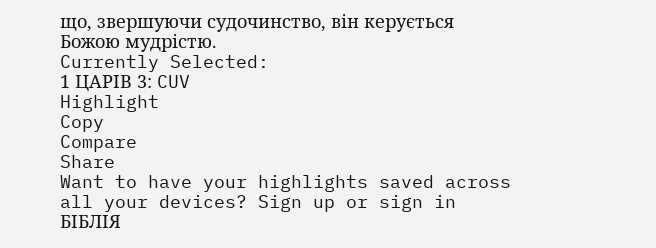що, звершуючи судочинство, він керується Божою мудрістю.
Currently Selected:
1 ЦАРІВ 3: CUV
Highlight
Copy
Compare
Share
Want to have your highlights saved across all your devices? Sign up or sign in
БІБЛІЯ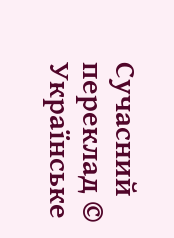Сучасний переклад © Українське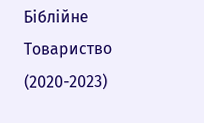Біблійне Товариство (2020-2023)